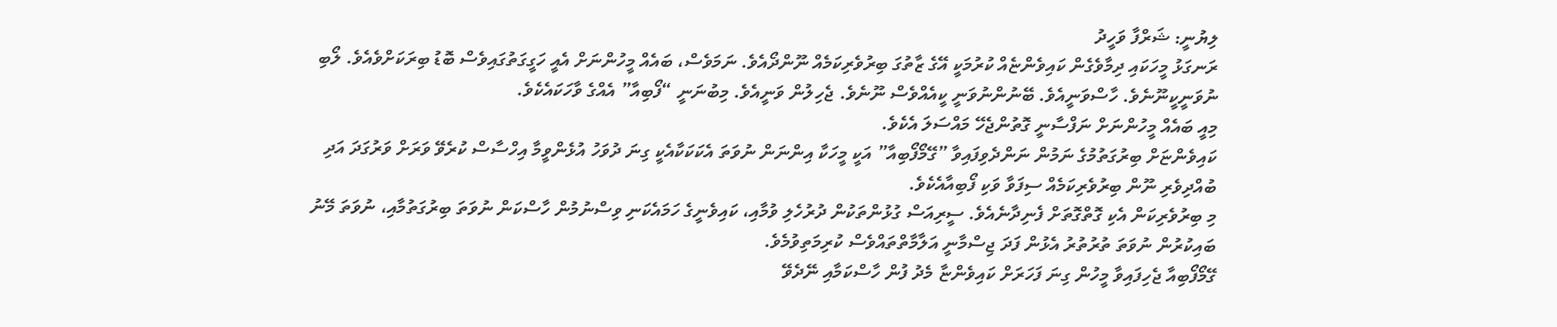ލިޔުނީ: ޝަރްފާ ވަހީދު
ރަނގަޅު މީހަކައި ދިމާވެގެން ކައިވެންޏެއް ކުރުމަކީ އޭގެ ޒާތުގަ ބިރުވެރިކަމެއް ނޫންދޯއެވެ. ނަމަވެސް، ބައެއް މީހުންނަށް އެއީ ހަގީގަތުގައިވެސް ބޮޑު ބިރަކަށްވެއެވެ. ލޯބި ނުވަނީކީނޫނެވެ. ހާސްވަނީއެވެ. ބޭނުންނުވަނީ ކީއެއްވެސް ނޫނެވެ. ޖެހިލުން ވަނީއެވެ. މިބުނަނީ “ފޯބިއާ” އެއްގެ ވާހަކައެކެވެ.
މިއީ ބައެއް މީހުންނަށް ނަފްސާނީ ގޮތުންޖެހޭ މައްސަލަ އެކެވެ.
ކައިވެންޏަށް ބިރުގަތުމުގެ ނަމުން ނަންދެވިފައިވާ ”ގޭމޯފޯބިއާ” އަކީ މީހަކާ އިންނަން ނުވަތަ އެކަކަކާއެކީ ގިނަ ދުވަހު އުޅެންވީމާ އިހްސާސް ކުރެވޭ ވަރަށް ވަރުގަދަ އަދި ބުއްދިވެރި ނޫން ބިރުވެރިކަމެއް ސިފަވާ ވަކި ފޯބިއާއެކެވެ.
މި ބިރުވެރިކަން އެކި ގޮތްގޮތަށް ފެނިދާނެއެވެ. ސީރިއަސް ގުޅުންތަކުން ދުރުހެލި ވުމާއި، ކައިވެނީގެ ހަމައެކަނި ވިސްނުމުން ހާސްކަން ނުވަތަ ބިރުގަތުމާއި، ނުވަތަ މޭނު ބައިކުރުން ނުވަތަ ތުރުތުރު އެޅުން ފަދަ ޖިސްމާނީ އަލާމާތްތައްވެސް ކުރިމަތިވުމެވެ.
ގޭމޯފޯބިއާ ޖެހިފައިވާ މީހުން ގިނަ ފަހަރަށް ކައިވެންޏާ މެދު ފުން ހާސްކަމާއި ނޭދެވޭ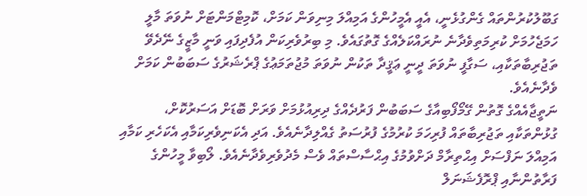ގަބޫލުކުރުންތައް ގެންގުޅެނީ، އެއީ އެމީހުންގެ އަމިއްލަ މިނިވަން ކަމަށް، ކޮމިޓްމަންޓަށް ނުވަތަ މާލީ ހަމަޖެހުމަށް ކުރިމަތިވެދާނެ ނުރައްކަލެއްގެ ގޮތުގައެވެ. މި ބިރުވެރިކަން އުފެދިފައި ވަނީ މާޒީގެ ނޭދެވޭ ތަޖުރިބާތަކާއި، ސަގާފީ ނުވަތަ ދީނީ ޢަޤީދާ ތަކުން ނުވަތަ މުޖުތަމަޢުގެ ޕްރެޝަރުގެ ސަބަބުން ކަމަށް ވެދާނެއެވެ.
ނަތީޖާއެއްގެ ގޮތުން ގޭމޯފޯބިއާގެ ސަބަބުން ފަރުދެއްގެ ދިރިއުޅުމަށް ވަރަށް ބޮޑަށް އަސަރުކޮށް، ގުޅުންތަކާއި ތަޖުރިބާތައް ފުރިހަމަ ކުރުމުގެ ފުރުސަތު ގެއްލިދާނެއެވެ. އަދި އެކަނިވެރިކަމާއި އެކަހެރި ކަމާއި އަމިއްލަ ނަފްސަށް އިޙްތިރާމް ދަށްވުމުގެ އިޙްސާސްތައް ވެސް މެދުވެރިވެދާނެއެވެ. ލޯބިވާ މީހުންގެ ފަރާތުންނާއި ޕްރޮފެޝަނަލް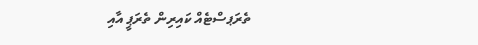ތެރަޕސްޓެއް ކައިރިން ތެރަޕީ އާއި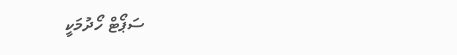ސަޕޯޓް ހޯދުމަކީ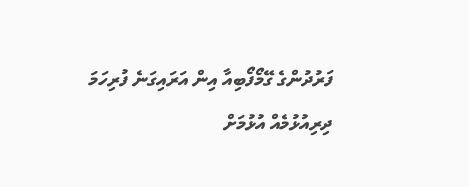ފަރުދުންގެ ގޭމޯފޯބިއާ އިން އަރައިގަނެ ފުރިހަމަ ދިރިއުޅުމެއް އުޅުމަށް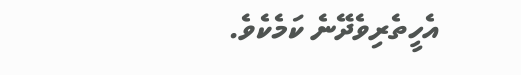އެހީތެރިވެދޭނެ ކަމެކެވެ.